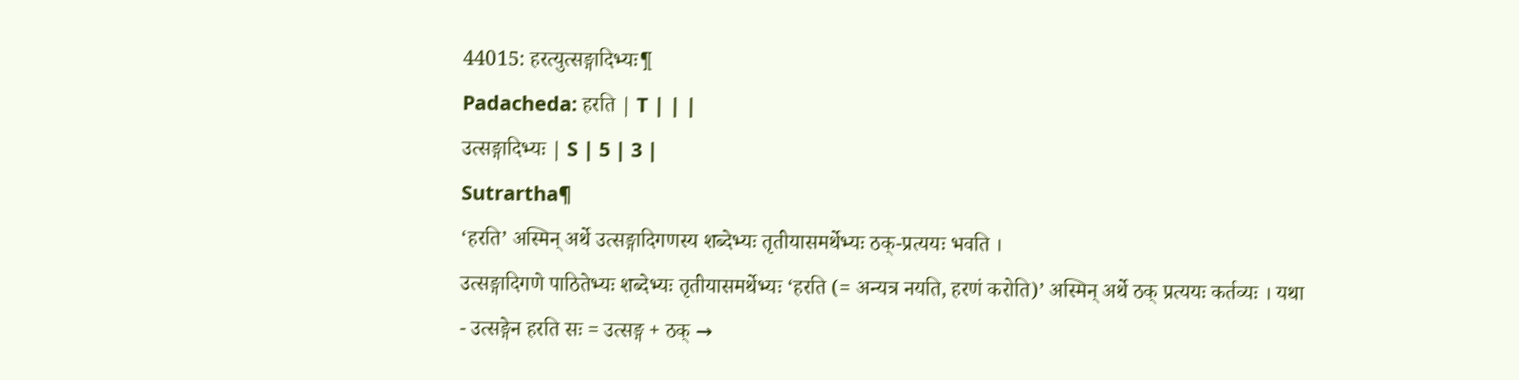44015: हरत्युत्सङ्गादिभ्यः¶
Padacheda: हरति | T | | |
उत्सङ्गादिभ्यः | S | 5 | 3 |
Sutrartha¶
‘हरति’ अस्मिन् अर्थे उत्सङ्गादिगणस्य शब्देभ्यः तृतीयासमर्थेभ्यः ठक्-प्रत्ययः भवति ।
उत्सङ्गादिगणे पाठितेभ्यः शब्देभ्यः तृतीयासमर्थेभ्यः ‘हरति (= अन्यत्र नयति, हरणं करोति)’ अस्मिन् अर्थे ठक् प्रत्ययः कर्तव्यः । यथा - उत्सङ्गेन हरति सः = उत्सङ्ग + ठक् →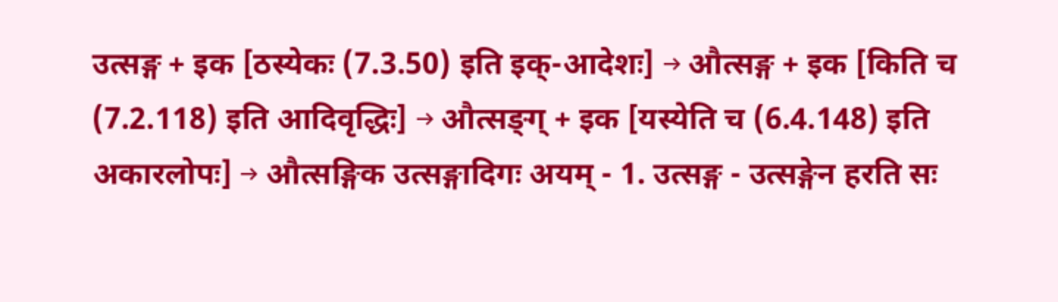उत्सङ्ग + इक [ठस्येकः (7.3.50) इति इक्-आदेशः] → औत्सङ्ग + इक [किति च (7.2.118) इति आदिवृद्धिः] → औत्सङ्ग् + इक [यस्येति च (6.4.148) इति अकारलोपः] → औत्सङ्गिक उत्सङ्गादिगः अयम् - 1. उत्सङ्ग - उत्सङ्गेन हरति सः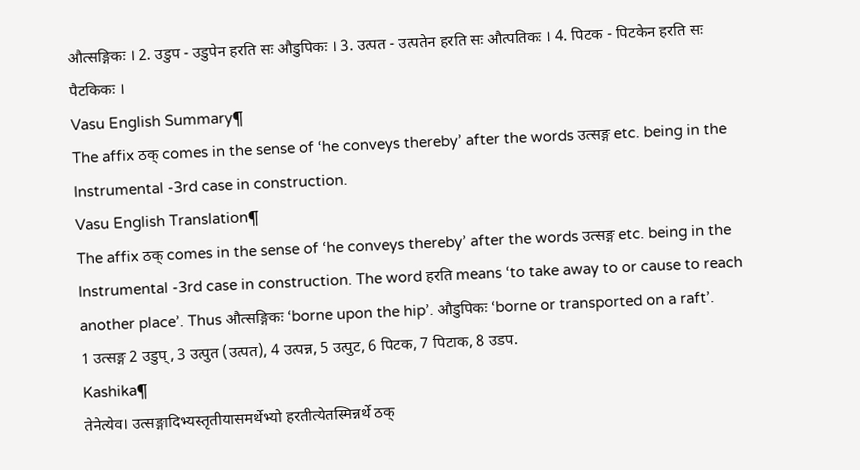औत्सङ्गिकः । 2. उडुप - उडुपेन हरति सः औडुपिकः । 3. उत्पत - उत्पतेन हरति सः औत्पतिकः । 4. पिटक - पिटकेन हरति सः पैटकिकः ।
Vasu English Summary¶
The affix ठक् comes in the sense of ‘he conveys thereby’ after the words उत्सङ्ग etc. being in the Instrumental -3rd case in construction.
Vasu English Translation¶
The affix ठक् comes in the sense of ‘he conveys thereby’ after the words उत्सङ्ग etc. being in the Instrumental -3rd case in construction. The word हरति means ‘to take away to or cause to reach another place’. Thus औत्सङ्गिकः ‘borne upon the hip’. औडुपिकः ‘borne or transported on a raft’.
1 उत्सङ्ग 2 उडुप्, 3 उत्पुत (उत्पत), 4 उत्पन्न, 5 उत्पुट, 6 पिटक, 7 पिटाक, 8 उडप.
Kashika¶
तेनेत्येव। उत्सङ्गादिभ्यस्तृतीयासमर्थेभ्यो हरतीत्येतस्मिन्नर्थे ठक्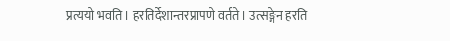प्रत्ययो भवति। हरतिर्देशान्तरप्रापणे वर्तते। उत्सङ्गेन हरति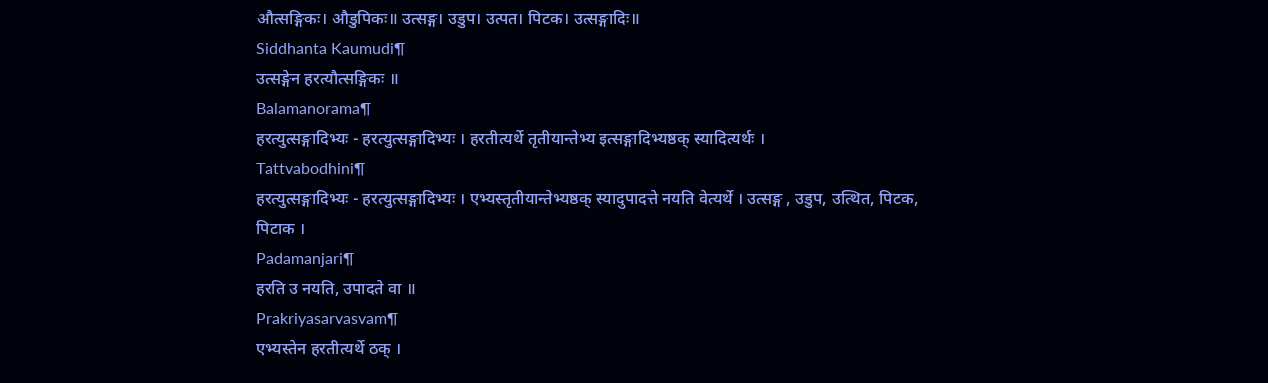औत्सङ्गिकः। औडुपिकः॥ उत्सङ्ग। उडुप। उत्पत। पिटक। उत्सङ्गादिः॥
Siddhanta Kaumudi¶
उत्सङ्गेन हरत्यौत्सङ्गिकः ॥
Balamanorama¶
हरत्युत्सङ्गादिभ्यः - हरत्युत्सङ्गादिभ्यः । हरतीत्यर्थे तृतीयान्तेभ्य इत्सङ्गादिभ्यष्ठक् स्यादित्यर्थः ।
Tattvabodhini¶
हरत्युत्सङ्गादिभ्यः - हरत्युत्सङ्गादिभ्यः । एभ्यस्तृतीयान्तेभ्यष्ठक् स्यादुपादत्ते नयति वेत्यर्थे । उत्सङ्ग , उडुप, उत्थित, पिटक, पिटाक ।
Padamanjari¶
हरति उ नयति, उपादते वा ॥
Prakriyasarvasvam¶
एभ्यस्तेन हरतीत्यर्थे ठक् ।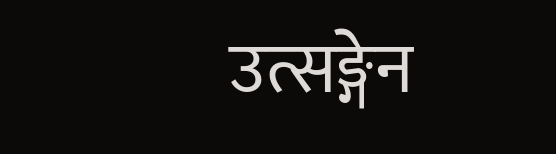उत्सङ्गेन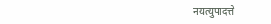नयत्युपादत्ते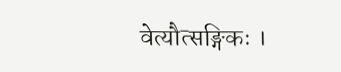वेत्यौत्सङ्गिकः ।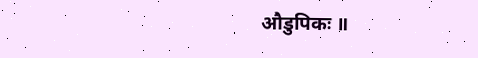औडुपिकः ॥